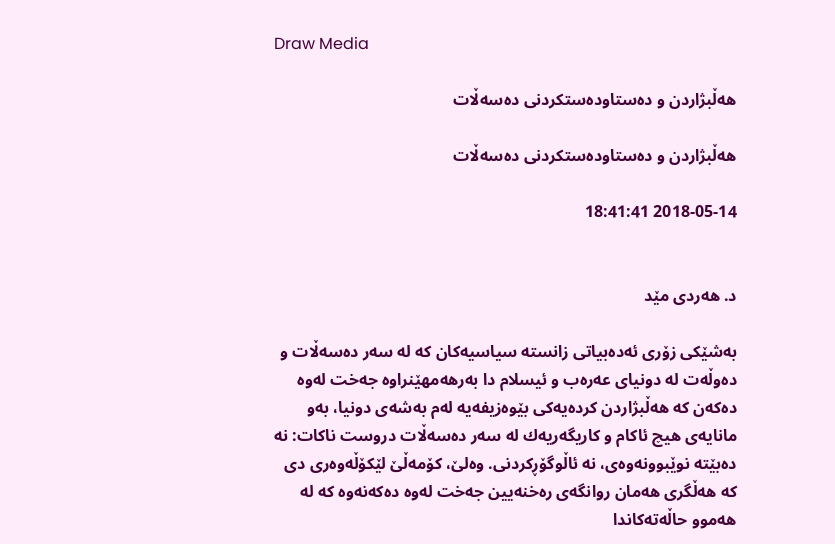Draw Media

هه‌ڵبژاردن و ده‌ستاوده‌ستكردنی ده‌سه‌ڵات

هه‌ڵبژاردن و ده‌ستاوده‌ستكردنی ده‌سه‌ڵات

2018-05-14 18:41:41


د. هەردی مێد

به‌شێكی زۆری ئه‌ده‌بیاتی زانسته‌ سیاسیه‌كان كه‌ له‌ سه‌ر ده‌سه‌ڵات و ده‌وڵه‌ت له‌ دونیای عه‌ره‌ب و ئیسلام دا به‌رهه‌مهێنراوه‌ جه‌خت له‌وه‌ ده‌كه‌ن كه‌ هه‌ڵبژاردن كرده‌یه‌كی بێوه‌زیفه‌یه له‌م به‌شه‌ی دونیا‌، به‌و مانایه‌ی هیچ ئاكام و كاریگه‌ریه‌ك له‌ سه‌ر ده‌سه‌ڵات دروست ناكات: نه‌ ده‌بێته‌ نوێبوونه‌وه‌ی، نه‌ ئاڵوگۆڕكردنی. وه‌لێ، كۆمه‌ڵێ لێكۆڵه‌وه‌ری دی كه‌ هه‌ڵگری هه‌مان روانگه‌ی ره‌خنه‌یین جه‌خت له‌وه‌ ده‌كه‌نه‌وه‌ كه‌ له‌ هه‌موو حاڵه‌ته‌كاندا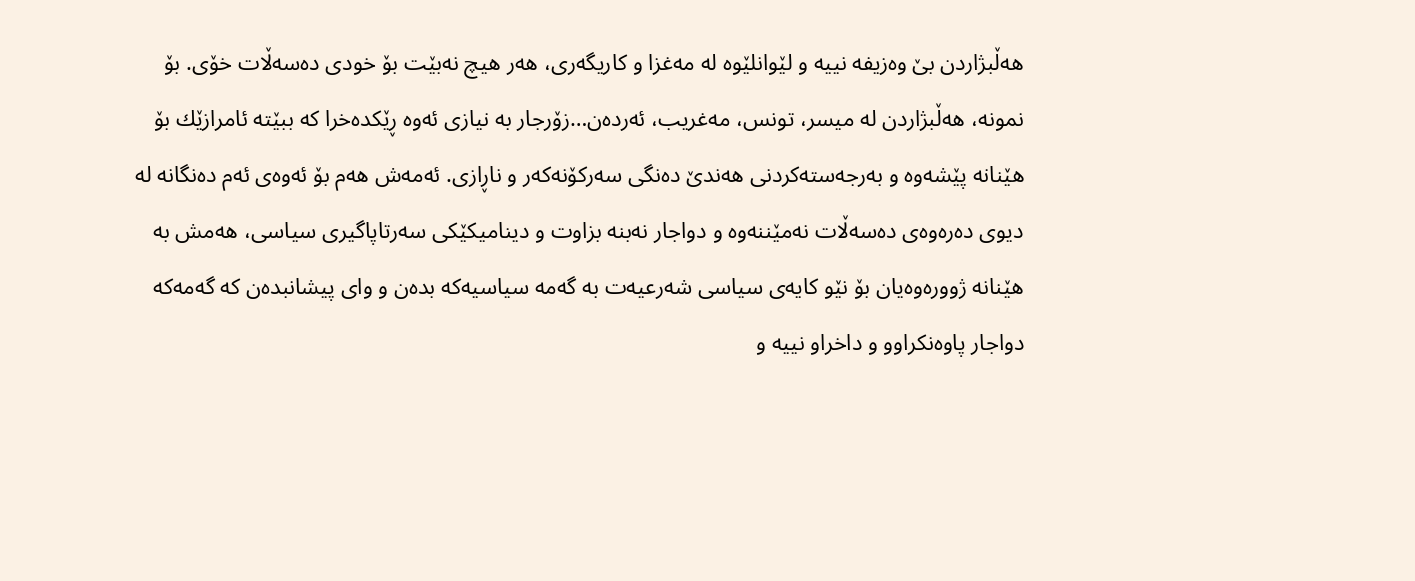هه‌ڵبژاردن بێ وه‌زیفه‌ نییه‌ و لێوانلێوه‌ له‌ مه‌غزا و كاریگه‌ری، هه‌ر هیچ نه‌بێت بۆ خودی ده‌سه‌ڵات خۆی. بۆ نمونه‌، هه‌ڵبژاردن له‌ میسر، تونس، مه‌غریب، ئه‌رده‌ن…زۆرجار به‌ نیازی ئه‌وه‌ ڕێكده‌خرا كه‌ ببێته‌ ئامرازێك بۆ هێنانه‌ پێشه‌وه‌ و به‌رجه‌سته‌كردنی هه‌ندێ ده‌نگی سه‌ركۆنه‌كه‌ر و ناڕازی. ئه‌مه‌ش هه‌م بۆ ئه‌وه‌ی ئه‌م ده‌نگانه‌ له‌ دیوی ده‌ره‌وه‌ی ده‌سه‌ڵات نه‌مێننه‌وه‌ و دواجار نه‌بنه‌ بزاوت و دینامیكێكی سه‌رتاپاگیری سیاسی، هه‌مش به‌ هێنانه‌ ژووره‌وه‌یان بۆ نێو كایه‌ی سیاسی شه‌رعیه‌ت به‌ گه‌مه‌ سیاسیه‌كه‌ بده‌ن و وای پیشانبده‌ن كه‌ گه‌مه‌كه‌ دواجار پاوه‌نكراوو و داخراو نییه‌ و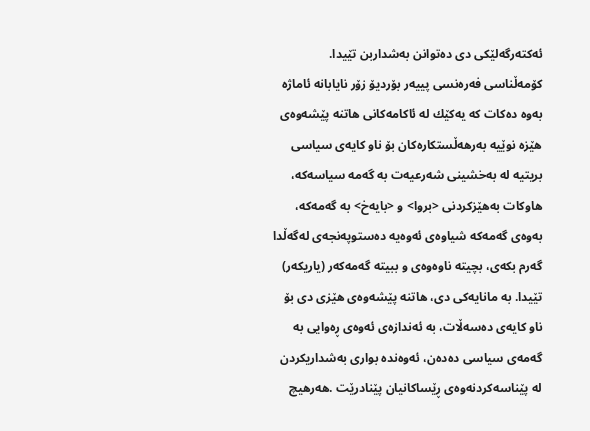ئه‌كته‌رگه‌لێكی دی ده‌توانن به‌شداربن تێیدا. كۆمه‌ڵناسی فه‌ره‌نسی پییه‌ر بۆردیۆ زۆر نایابانه‌ ئاماژه‌ به‌وه‌ ده‌كات كه‌ یه‌كێك له‌ ئاكامه‌كانی هاتنه‌ پێشه‌وه‌ی هێزه‌ نوێیه‌ به‌رهه‌ڵستكاره‌كان بۆ ناو كایه‌ی سیاسی بریتیه‌ له‌ به‌خشینی شه‌رعیه‌ت به‌ گه‌مه‌ سیاسه‌كه‌‌، هاوكات به‌هێزكردنی <بروا> و <بایه‌خ> به‌ گه‌مه‌كه‌، به‌وه‌ی گه‌مه‌كه‌ شیاوه‌ی ئه‌وه‌یه‌ ده‌ستوپه‌نجه‌ی له‌گه‌ڵدا گه‌رم بكه‌ی، بچیته‌ ناوه‌وه‌ی و ببیته‌ گه‌مه‌كه‌ر (یاریكه‌ر) تێیدا. به‌ مانایه‌كی دی، هاتنه‌ پێشه‌وه‌ی هێزی دی بۆ ناو كایه‌ی ده‌سه‌ڵات، به‌ ئه‌ندازه‌ی ئه‌وه‌ی ڕه‌وایی به‌ گه‌مه‌ی سیاسی ده‌ده‌ن، ئه‌وه‌نده‌ بواری به‌شداریكردن له‌ پێناسه‌كردنه‌وه‌ی ڕێساكانیان پێنادرێت .هه‌رهیچ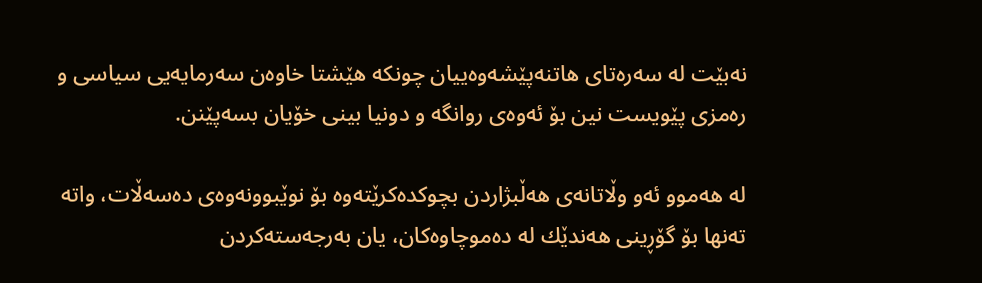نه‌بێت له‌ سه‌ره‌تای هاتنه‌پێشه‌وه‌ییان چونكه‌ هێشتا خاوه‌ن سه‌رمایه‌یی سیاسی و ره‌مزی پێویست نین بۆ ئه‌وه‌ی روانگه‌ و دونیا بینی خۆیان بسه‌پێنن.

له‌ هه‌موو ئه‌و وڵاتانه‌ی هه‌ڵبژاردن بچوكده‌كرێته‌وه‌ بۆ نوێبوونه‌وه‌ی ده‌سه‌ڵات،‌ واته‌ ته‌نها بۆ گۆڕینی هه‌ندێك له‌ ده‌موچاوه‌كان، یان به‌رجه‌سته‌كردن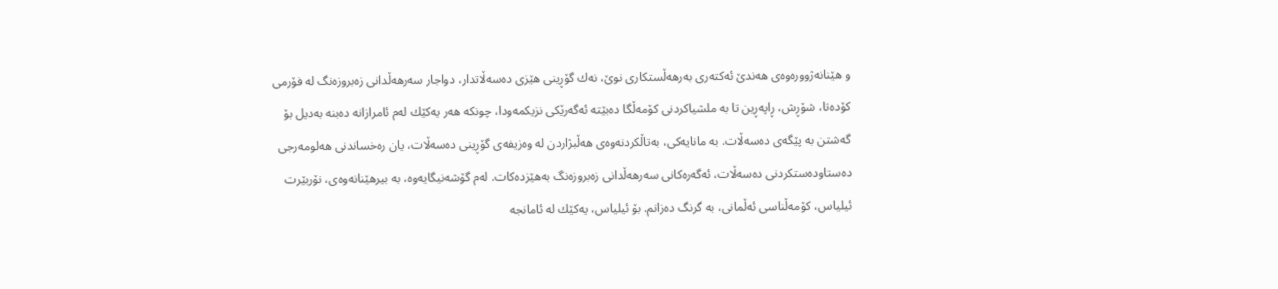و هێنانه‌ژووره‌وه‌ی هه‌ندێ ئه‌كته‌ری به‌رهه‌ڵستكاری نوێ، نه‌ك گۆڕینی هێزی ده‌سه‌ڵاتدار، دواجار سه‌رهه‌ڵدانی زه‌بروزه‌نگ له‌ فۆرمی كۆده‌تا، شۆڕش، ڕاپه‌ڕین تا به‌ ملشیاكردنی كۆمه‌ڵگا ده‌بێته‌ ئه‌گه‌رێكی نزیكمه‌ودا، چونكه‌ هه‌ر یه‌كێك له‌م ئامرازانه‌ ده‌بنه‌ به‌دیل بۆ گه‌شتن به‌ پێگه‌ی ده‌سه‌ڵات. به‌ مانایه‌كی، به‌تاڵكردنه‌وه‌ی هه‌ڵبژاردن له‌ وه‌زیفه‌ی گۆڕینی ده‌سه‌ڵات، یان ره‌خساندنی هه‌لومه‌رجی ده‌ستاوده‌ستكردنی ده‌سه‌ڵات، ئه‌گه‌ره‌كانی سه‌رهه‌ڵدانی زه‌بروزه‌نگ به‌هێزده‌كات. له‌م گۆشه‌نیگایه‌وه‌، به‌ بیرهێنانه‌وه‌ی، نۆربێرت ئیلیاس، كۆمه‌ڵناسی ئه‌ڵمانی، به‌ گرنگ ده‌زانم. بۆ ئیلیاس، یه‌كێك له‌ ئامانجه‌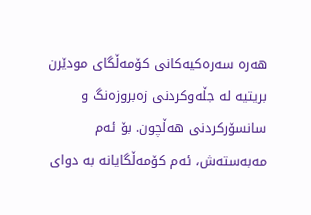هه‌ره‌ سه‌ره‌كیه‌كانی كۆمه‌ڵگای مودێرن بریتیه‌ له‌ جڵه‌وكردنی زه‌بروزه‌نگ و سانسۆركردنی هه‌ڵچون. بۆ ئه‌م مه‌به‌سته‌ش، ئه‌م كۆمه‌ڵگایانه‌ به‌ دوای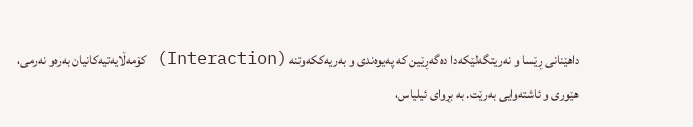داهێنانی ڕێسا و نه‌ریتگه‌لێكه‌دا ده‌گه‌ڕێین كه‌ په‌یوه‌ندی و به‌ریه‌ككه‌وتنه‌ (Interaction) كۆمه‌ڵایه‌تیه‌كانیان به‌ره‌و نه‌رمی، هێوری و ئاشته‌وایی به‌رێت. به‌ بڕوای ئیلیاس،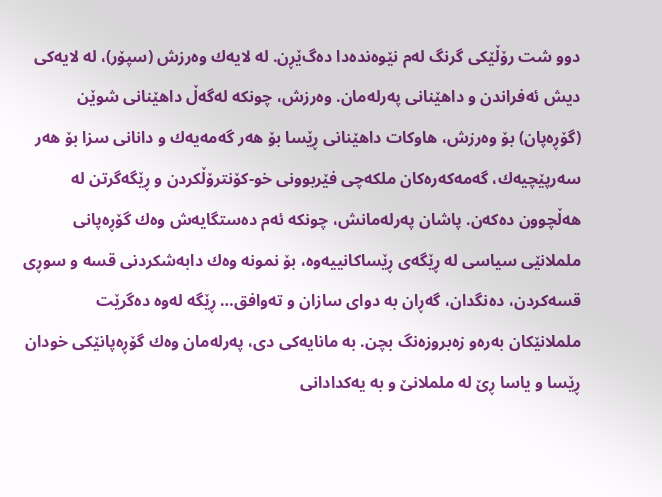دوو شت رۆڵێكی گرنگ له‌م نێوه‌نده‌دا ده‌گ‌ێڕن. له‌‌ لایه‌ك وه‌رزش (سپۆر)، له‌ لایه‌كی دیش ئه‌فراندن و داهێنانی په‌رله‌مان. وه‌رزش، چونكه‌ له‌گه‌ڵ داهێنانی شوێن (گۆڕه‌پان) بۆ وه‌رزش، هاوكات داهێنانی ڕێسا بۆ هه‌ر گه‌مه‌یه‌ك و دانانی سزا بۆ هه‌ر سه‌رپێچیه‌ك، گه‌مه‌كه‌ره‌كان ملكه‌چی فێربوونی خو-كۆنترۆڵكردن و ڕێگه‌گرتن له‌ هه‌ڵچوون ده‌كه‌ن‌. پاشان په‌رله‌مانش، چونكه‌ ئه‌م ده‌ستگایه‌ش وه‌ك گۆڕه‌پانی ململانێی سیاسی له‌ ڕێگه‌ی ڕێساكانییه‌وه‌، بۆ نمونه‌ وه‌ك دابه‌شكردنی قسه‌ و سوڕی قسه‌كردن، ده‌نگدان، گه‌ڕان به‌ دوای سازان و ته‌وافق… ڕێگه‌ له‌وه‌ ده‌گرێت ململانێكان به‌ره‌و زه‌بروزه‌نگ بچن. به‌ مانایه‌كی دی، په‌رله‌مان وه‌ك‌ گۆڕه‌پانێكی خودان ڕێسا و یاسا ڕێ له‌ ململانێ و به‌ یه‌كدادانی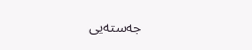جه‌سته‌یی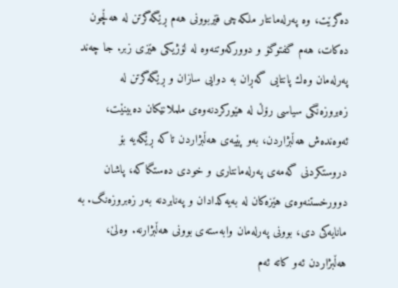ده‌گرێت، وه‌ په‌رله‌مانتار ملكه‌چی فێربوونی هه‌م ڕێگه‌گرتن له‌ هه‌ڵچون ده‌كات، هه‌م گفتوگۆ و دووركه‌وتنه‌وه‌ له‌ لۆژیكی هێزی ز‌بر. جا چه‌ند په‌رله‌مان وه‌ك پانتایی گه‌ڕان به‌ دوایی سازان و ڕێگه‌گرتن له‌ زه‌بروزه‌نگی سیاسی رۆڵ له‌ هێوركردنه‌وه‌ی ململانێكان ده‌بینێت، ئه‌وه‌نده‌ش هه‌ڵبژاردن، به‌و پێیه‌ی هه‌ڵبژاردن تاكه‌ ڕێگه‌یه‌ بۆ دروستكردنی گه‌مه‌ی په‌رله‌مانتاری و خودی ده‌ستگاكه‌، پاشان دوورخستنه‌وه‌ی هێزه‌كان له‌ به‌یه‌كدادان و په‌نابردنه‌ به‌ر زه‌بروزه‌نگ. به‌ مانایه‌كی دی، بوونی په‌رله‌مان وابه‌سته‌ی بوونی هه‌ڵبژارنه‌. وه‌لێ، هه‌ڵبژاردن ئه‌و كاته‌ ئه‌م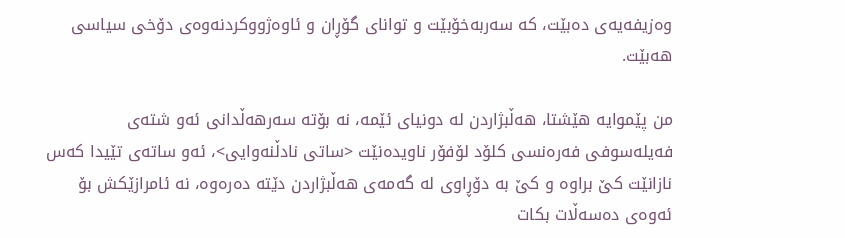وه‌زیفه‌یه‌ی ده‌بێت، كه‌ سه‌ربه‌خۆبێت و توانای گۆڕان و ئاوه‌ژووكردنه‌وه‌ی دۆخی سیاسی هه‌بێت.

من پێموایه‌ هێشتا، هه‌ڵبژاردن له‌ دونیای ئێمه‌، نه‌ بۆته‌ سه‌رهه‌ڵدانی ئه‌و شته‌ی فه‌یله‌سوفی فه‌ره‌نسی كلۆد لۆفۆر ناویده‌نێت <ساتی نادڵنه‌وایی>، ئه‌و ساته‌ی تێیدا كه‌س نازانێت كێ براوه‌ و كێ به‌ دۆڕاوی له‌ گه‌مه‌ی هه‌ڵبژاردن‌ دێته‌ ده‌ره‌وه‌، نه‌ ئامرازێكش بۆ ئه‌وه‌ی ده‌سه‌ڵات بكات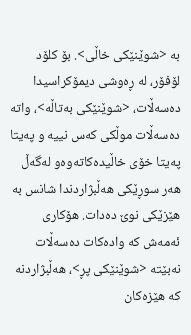به‌ <شوێنێكی خاڵی>. بۆ كلۆد لۆفۆر، له‌ ڕه‌وشی دیمۆكراسیدا ده‌سه‌ڵات، <شوێنێكی به‌تاڵه‌>، واته‌ ده‌سه‌ڵات موڵكی كه‌س نییه‌ و په‌یتا په‌یتا خۆی خاڵیده‌كاته‌وه‌‌و له‌گه‌ڵ هه‌ر سوڕێكی هه‌ڵبژاردندا شانس به‌ هێزێكی نوێ ده‌دات. هۆكاری ئه‌مه‌ش كه‌ واده‌كات ده‌سه‌ڵات نه‌بێته‌ <شوێنێكی پڕ>، هه‌ڵبژاردنه‌ كه‌ هێزه‌كان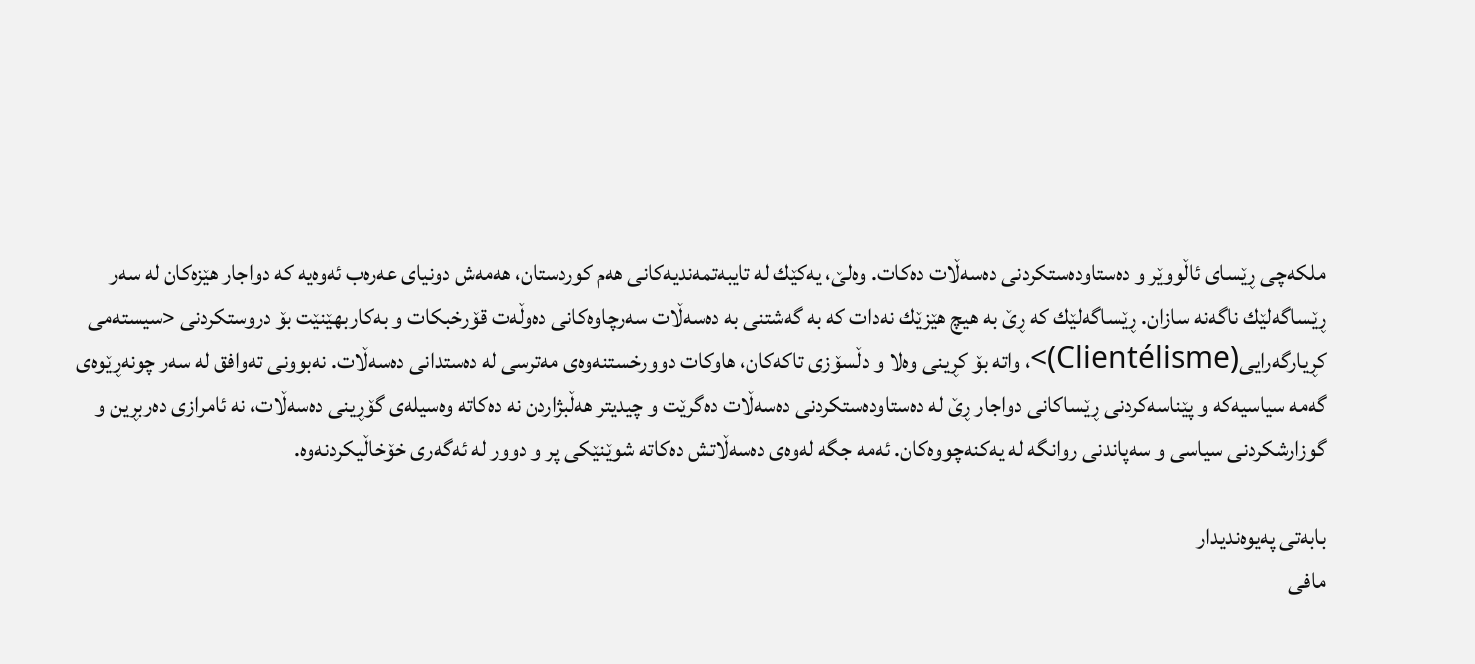ملكه‌چی ڕێسای ئاڵووێر و ده‌ستا‌وده‌ستكردنی ده‌سه‌ڵات ده‌كات. وه‌لێ، یه‌كێك له‌ تایبه‌تمه‌ندیه‌كانی هه‌م كوردستان، هه‌مه‌ش دونیای عه‌ره‌ب ئه‌وه‌یه‌ كه‌ دواجار هێزه‌كان له‌ سه‌ر ڕێساگه‌لێك ناگه‌نه‌ سازان. ڕێساگه‌لێك كه‌ ڕێ به‌ هیچ هێزێك نه‌دات كه‌ به‌ گه‌شتنی به‌ ده‌سه‌ڵات سه‌رچاوه‌كانی ده‌وڵه‌ت قۆرخبكات و به‌كاربهێنێت بۆ دروستكردنی <سیسته‌می كڕیارگه‌رایی(Clientélisme)>، واته‌ بۆ كڕینی وه‌لا و دڵسۆزی تاكه‌كان، هاوكات دوورخستنه‌وه‌ی مه‌ترسی له‌ ده‌ستدانی ده‌سه‌ڵات. نه‌بوونی ته‌وافق له‌ سه‌ر چونه‌ڕێوه‌ی گه‌مه‌ سیاسیه‌كه‌ و پێناسه‌كردنی ڕێساكانی دواجار ڕێ له‌ ده‌ستا‌وده‌ستكردنی ده‌سه‌ڵات ده‌گرێت و چیدیتر هه‌ڵبژاردن نه‌ ده‌كاته‌‌ وه‌سیله‌ی گۆڕینی ده‌سه‌ڵات، نه‌ ئامرازی ده‌ربڕین و گوزارشكردنی سیاسی و سه‌پاندنی روانگه‌ له‌ یه‌كنه‌چووه‌كان. ئه‌مه‌ جگه‌ له‌وه‌ی ده‌سه‌ڵاتش ده‌كاته‌ شوێنێكی پر و دوور له‌ ئه‌گه‌ری خۆخاڵیكردنه‌وه‌.

بابه‌تی په‌یوه‌ندیدار
مافی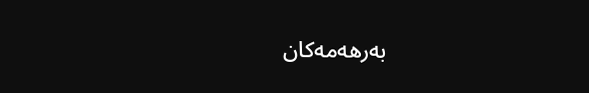به‌رهه‌مه‌كان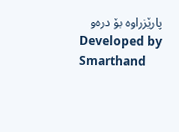پارێزراوه‌ بۆ دره‌و
Developed by Smarthand